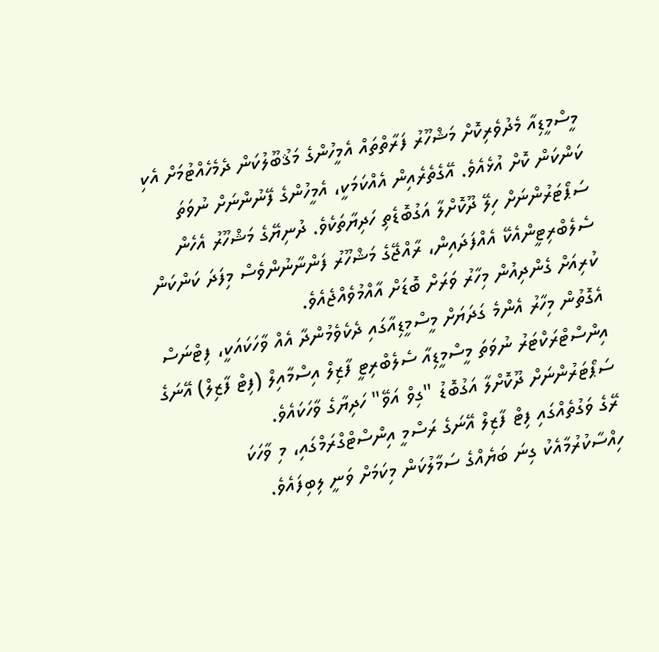މީސްމީޑިއާ މެދުވެރިކޮށް މަޝްހޫރު ފަރާތްތައް އެމީހުންގެ މަޤުބޫލުކަން ދެމެހެއްޓުމަށް އެކި ކަންކަން ކޮށް އުޅެއެވެ. އޭގެތެރެއިން އެއްކަމަކީ، އެމީހުންގެ ފޭނުންނަށް ނުވަތަ ސަޕޯޓަރުންނަށް ހިލޭ ދޫކޮށްލާ އަގުބޮޑެތި ހަދިޔާތަކެވެ. ދުނިޔޭގެ މަޝްހޫރު އެހެން ސެލެބްރިޓީންއެކޭ އެއްފަދައިން، ރާއްޖޭގެ މަޝްހޫރު ފަންނާނުންވެސް މިފަދަ ކަންކަން ކުރިއަށް ގެންދިއުން މިހާރު ވަރަށް ބޮޑަށް އާއްމުވެއްޖެއެވެ.
އެގޮތުން މިހާރު އެންމެ ގަދަޔަށް މީސްމީޑިއާގައި ދެކެވެމުންދާ އެއް ވާހަކައަކީ، ފިޓްނަސް އިންސްޓްރަކްޓަރު ނުވަތަ މީސްމީޑިއާ ސެލެބްރިޓީ ފާޒިލް އިސްމާއިލް (ފިޓް ފާޒިލް) އޭނަގެ ސަޕޯޓަރުންނަށް ދޫކޮށްލާ އަގުބޮޑު "ގިވް އަވޭ" ހަދިޔާގެ ވާހަކައެވެ.
ރޭގެ ވަގުތެއްގައި ފިޓް ފާޒިލް އޭނަގެ ރަސްމީ އިންސްޓްގްރަމްގައި، މި ވާހަކަ ހިއްސާކުރުމާއެކު ގިނަ ބަޔެއްގެ ސަމާލުކަން މިކަމަށް ވަނީ ލިބިފައެވެ.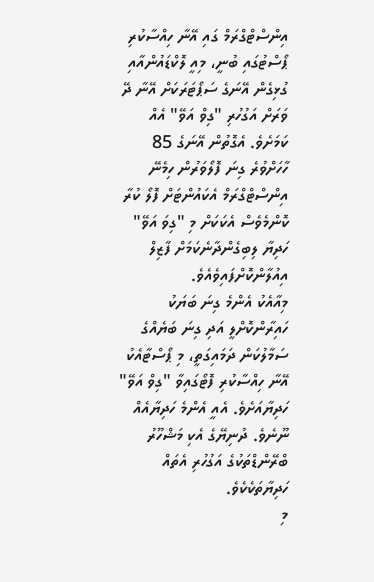އިންސްޓްގްރަމް ގައި އޭނާ ހިއްސާކުރި ޕޯސްޓުގައި ބުނީ، މިއީ ލޮކްޑައުންއާއި ގުޅިގެން އޭނަގެ ސަޕޯޓަރަކަށް އޭނާ ދޭ ވަރަށް އަގުހުރި "ގިވް އަވޭ" އެއް ކަމަށެވެ. އެގޮތުން އޭނަގެ 85 ހާހަށްވުރެ ގިނަ ފޮލޯވަރުން ހިމެނޭ އިންސްޓްގްރަމް އެކައުންޓަށް ފޮލޯ ކުރާ ކޮންމެވެސް އެކަކަށް މި "ގިވަ އަވޭ" ހަދިޔާ ލިބިގެންދާނެކަމަށް ފާޒިލް އިއުލާންކޮށްފައިވެއެވެ.
މިއާއެކު އެންމެ ގިނަ ބަޔަކު ހައިރާންކޮށްލީ އަދި ގިނަ ބަޔެއްގެ ސަމާލުކަން ދަމައިގަތީ، މި ޕޯސްޓާއެކު އޭނާ ހިއްސާކުރި ފޮޓޯގައިވާ "ގިވް އަވޭ" ހަދިޔާއަށެވެ. އެއީ އެންމެ ހަދިޔާއެއް ނޫނެވެ. ދުނިޔޭގެ އެކި މަޝްހޫރު ބްރޭންޑްތަކުގެ އަގުހުރި އެތައް ހަދިޔާތަކެކެވެ.
މި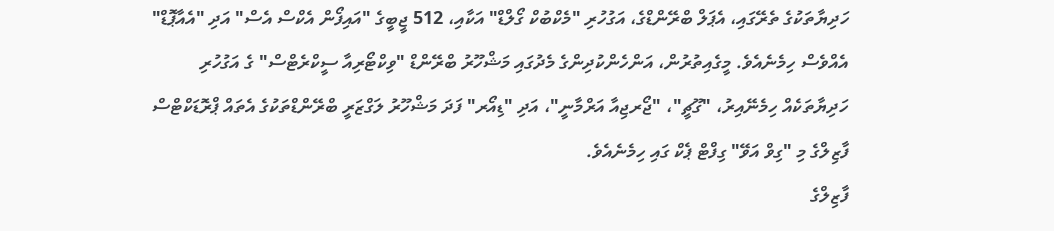ހަދިޔާތަކުގެ ތެރޭގައި، އެޕަލް ބްރޭންޑްގެ، އަގުހުރި "މެކްބުކް ގޯލްޑް" އަކާއި، 512 ޖީބީގެ "އައިފޯން އެކްސް އެސް" އަދި "އެއާޕޮޑް" އެއްވެސް ހިމެނެއެވެ. މީގެއިތުރުން، އަންހެންކުދިންގެ މެދުގައި މަޝްހޫރު ބްރޭންޑް "ވިކްޓޯރިއާ ސީކްރެޓްސް" ގެ އަގުހުރި ހަދިޔާތަކެއް ހިމެނޭއިރު، "ގޫޗީ"، "ޖޯރޖިއާ އަރްމާނީ"، އަދި "ޑިއޯރ" ފަދަ މަޝްހޫރު ލަގްޒަރީ ބްރޭންޑްތަކުގެ އެތައް ޕްރޮޑަކްޓްސް ފާޒިލްގެ މި "ގިވް އަވޭ" ގިފްޓް ޕެކް ގައި ހިމެނެއެވެ.
ފާޒިލްގެ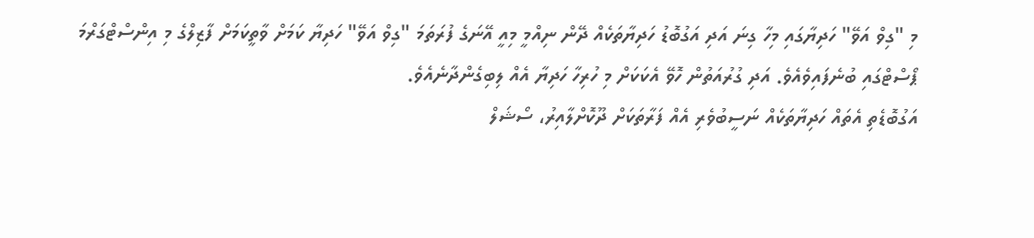މި "ގިވް އަވޭ" ހަދިޔާގައި މިހާ ގިނަ އަދި އަގުބޮޑު ހަދިޔާތަކެއް ދޭން ނިއްމީ މިއީ އޭނަގެ ފުރަތަމަ "ގިވް އަވޭ" ހަދިޔާ ކަމަށް ވާތީކަމަށް ފާޒިލްގެ މި އިންސްޓްގަރްމަ ޕޯސްޓްގައި ބުނެފައިވެއެވެ. އަދި ގުރުއަތުން ހޮވޭ އެކަކަށް މި ހުރިހާ ހަދިޔާ އެއް ލިބިގެންދާނެއެވެ.
އަގުބޮޑެތި އެތައް ހަދިޔާތަކެއް ނަސީބުވެރި އެއް ފަރާތަކަށް ދޫކޮށްލާއިރު، ސޯޝަލް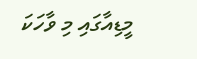މީޑިއާގައި މި ވާހަކަ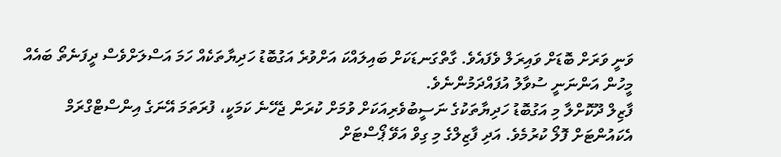ވަނީ ވަރަށް ބޮޑަށް ވައިރަލް ވެފައެވެ. ގާތްގަނޑަކަށް ބައިލައްކަ އަށްވުރެ އަގުބޮޑު ހަދިޔާތަކެއް ހަމަ އަސްލަށްވެސް ދީފަނެތޯ ބައެއް މީހުން އަންނަނީ ސުވާލު އުފައްދަމުންނެވެ.
ފާޒިލް ދޫކޮށްލާ މި އަގުބޮޑު ހަދިޔާތަކުގެ ނަސީބުވެރިއަކަށް ވުމަށް ކުރަން ޖެހޭނެ ކަމަކީ، ފުރަތަމަ އޭނަގެ އިންސްޓްގްރަމް އެކައުންޓަށް ފޮލޯ ކުރުމެވެ. އަދި ފާޒިލްގެ މި ގިވް އަވޭ ޕޯސްޓަށް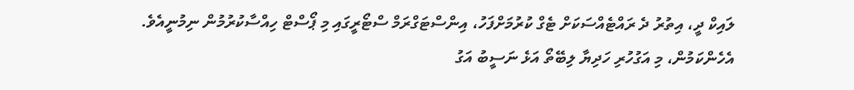ލައިކް ދީ، އިތުރު ދެ ރައްޓެއްސަކަށް ޓެގް ކުރުމަށްފަހު، އިންސްޓަގްރަމް ސްޓޯރީގައި މި ޕޯސްޓް ހިއްސާކުރުމުން ނިމުނީއެވެ.
އެހެންކަމުން، މި އަގުހުރި ހަދިޔާ ލިބޭތޯ އަޅެ ނަސީބު އަގު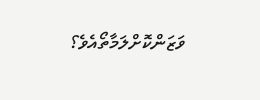ވަޒަންކޮށްލަމާތޯއެވެ؟